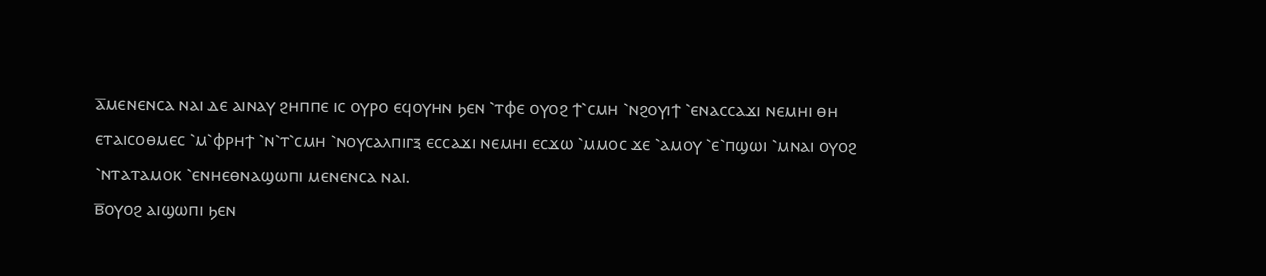ⲁ̅ⲙⲉⲛⲉⲛⲥⲁ ⲛⲁⲓ ⲇⲉ ⲁⲓⲛⲁⲩ ϩⲏⲡⲡⲉ ⲓⲥ ⲟⲩⲣⲟ ⲉϥⲟⲩⲏⲛ ϧⲉⲛ ⳿ⲧⲫⲉ ⲟⲩⲟϩ ϯ⳿ⲥⲙⲏ ⳿ⲛϩⲟⲩⲓϯ ⳿ⲉⲛⲁⲥⲥⲁϫⲓ ⲛⲉⲙⲏⲓ ⲑⲏ ⲉⲧⲁⲓⲥⲟⲑⲙⲉⲥ ⳿ⲙ⳿ⲫⲣⲏϯ ⳿ⲛ⳿ⲧ⳿ⲥⲙⲏ ⳿ⲛⲟⲩⲥⲁⲗⲡⲓⲅⲝ ⲉⲥⲥⲁϫⲓ ⲛⲉⲙⲏⲓ ⲉⲥϫⲱ ⳿ⲙⲙⲟⲥ ϫⲉ ⳿ⲁⲙⲟⲩ ⳿ⲉ⳿ⲡϣⲱⲓ ⳿ⲙⲛⲁⲓ ⲟⲩⲟϩ ⳿ⲛⲧⲁⲧⲁⲙⲟⲕ ⳿ⲉⲛⲏⲉⲑⲛⲁϣⲱⲡⲓ ⲙⲉⲛⲉⲛⲥⲁ ⲛⲁⲓ.
ⲃ̅ⲟⲩⲟϩ ⲁⲓϣⲱⲡⲓ ϧⲉⲛ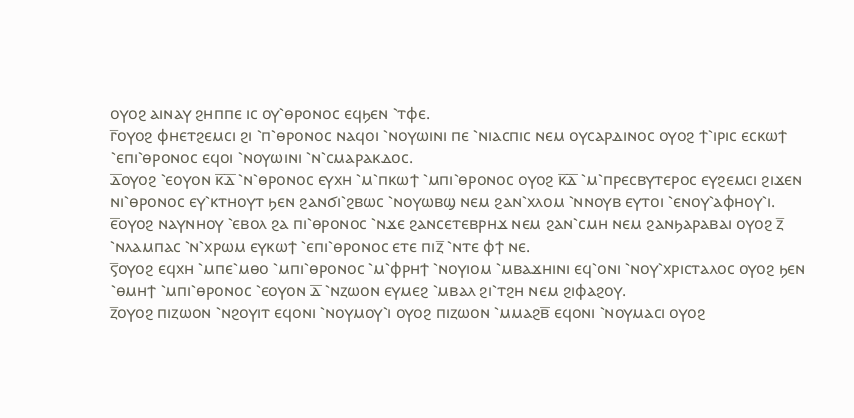ⲟⲩⲟϩ ⲁⲓⲛⲁⲩ ϩⲏⲡⲡⲉ ⲓⲥ ⲟⲩ⳿ⲑⲣⲟⲛⲟⲥ ⲉϥϧⲉⲛ ⳿ⲧⲫⲉ.
ⲅ̅ⲟⲩⲟϩ ⲫⲏⲉⲧϩⲉⲙⲥⲓ ϩⲓ ⳿ⲡ⳿ⲑⲣⲟⲛⲟⲥ ⲛⲁϥⲟⲓ ⳿ⲛⲟⲩⲱⲓⲛⲓ ⲡⲉ ⳿ⲛⲓⲁⲥⲡⲓⲥ ⲛⲉⲙ ⲟⲩⲥⲁⲣⲇⲓⲛⲟⲥ ⲟⲩⲟϩ ϯ⳿ⲓⲣⲓⲥ ⲉⲥⲕⲱϯ ⳿ⲉⲡⲓ⳿ⲑⲣⲟⲛⲟⲥ ⲉϥⲟⲓ ⳿ⲛⲟⲩⲱⲓⲛⲓ ⳿ⲛ⳿ⲥⲙⲁⲣⲁⲕⲇⲟⲥ.
ⲇ̅ⲟⲩⲟϩ ⳿ⲉⲟⲩⲟⲛ ⲕ̅ⲇ̅ ⳿ⲛ⳿ⲑⲣⲟⲛⲟⲥ ⲉⲩⲭⲏ ⳿ⲙ⳿ⲡⲕⲱϯ ⳿ⲙⲡⲓ⳿ⲑⲣⲟⲛⲟⲥ ⲟⲩⲟϩ ⲕ̅ⲇ̅ ⳿ⲙ⳿ⲡⲣⲉⲥⲃⲩⲧⲉⲣⲟⲥ ⲉⲩϩⲉⲙⲥⲓ ϩⲓϫⲉⲛ ⲛⲓ⳿ⲑⲣⲟⲛⲟⲥ ⲉⲩ⳿ⲕⲧⲏⲟⲩⲧ ϧⲉⲛ ϩⲁⲛϭⲓ⳿ϩⲃⲱⲥ ⳿ⲛⲟⲩⲱⲃϣ ⲛⲉⲙ ϩⲁⲛ⳿ⲭⲗⲟⲙ ⳿ⲛⲛⲟⲩⲃ ⲉⲩⲧⲟⲓ ⳿ⲉⲛⲟⲩ⳿ⲁⲫⲏⲟⲩ⳿ⲓ.
ⲉ̅ⲟⲩⲟϩ ⲛⲁⲩⲛⲏⲟⲩ ⳿ⲉⲃⲟⲗ ϩⲁ ⲡⲓ⳿ⲑⲣⲟⲛⲟⲥ ⳿ⲛϫⲉ ϩⲁⲛⲥⲉⲧⲉⲃⲣⲏϫ ⲛⲉⲙ ϩⲁⲛ⳿ⲥⲙⲏ ⲛⲉⲙ ϩⲁⲛϧⲁⲣⲁⲃⲁⲓ ⲟⲩⲟϩ ⲍ̅ ⳿ⲛⲗⲁⲙⲡⲁⲥ ⳿ⲛ⳿ⲭⲣⲱⲙ ⲉⲩⲕⲱϯ ⳿ⲉⲡⲓ⳿ⲑⲣⲟⲛⲟⲥ ⲉⲧⲉ ⲡⲓⲍ̅ ⳿ⲛⲧⲉ ⲫϯ ⲛⲉ.
ⲋ̅ⲟⲩⲟϩ ⲉϥⲭⲏ ⳿ⲙⲡⲉ⳿ⲙⲑⲟ ⳿ⲙⲡⲓ⳿ⲑⲣⲟⲛⲟⲥ ⳿ⲙ⳿ⲫⲣⲏϯ ⳿ⲛⲟⲩⲓⲟⲙ ⳿ⲙⲃⲁϫⲏⲓⲛⲓ ⲉϥ⳿ⲟⲛⲓ ⳿ⲛⲟⲩ⳿ⲭⲣⲓⲥⲧⲁⲗⲟⲥ ⲟⲩⲟϩ ϧⲉⲛ ⳿ⲑⲙⲏϯ ⳿ⲙⲡⲓ⳿ⲑⲣⲟⲛⲟⲥ ⳿ⲉⲟⲩⲟⲛ ⲇ̅ ⳿ⲛⲍⲱⲟⲛ ⲉⲩⲙⲉϩ ⳿ⲙⲃⲁⲗ ϩⲓ⳿ⲧϩⲏ ⲛⲉⲙ ϩⲓⲫⲁϩⲟⲩ.
ⲍ̅ⲟⲩⲟϩ ⲡⲓⲍⲱⲟⲛ ⳿ⲛϩⲟⲩⲓⲧ ⲉϥⲟⲛⲓ ⳿ⲛⲟⲩⲙⲟⲩ⳿ⲓ ⲟⲩⲟϩ ⲡⲓⲍⲱⲟⲛ ⳿ⲙⲙⲁϩⲃ̅ ⲉϥⲟⲛⲓ ⳿ⲛⲟⲩⲙⲁⲥⲓ ⲟⲩⲟϩ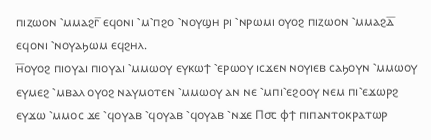ⲡⲓⲍⲱⲟⲛ ⳿ⲙⲙⲁϩⲅ̅ ⲉϥⲟⲛⲓ ⳿ⲙ⳿ⲡϩⲟ ⳿ⲛⲟⲩϣⲏ ⲣⲓ ⳿ⲛⲣⲱⲙⲓ ⲟⲩⲟϩ ⲡⲓⲍⲱⲟⲛ ⳿ⲙⲙⲁϩⲇ̅ ⲉϥⲟⲛⲓ ⳿ⲛⲟⲩⲁϧⲱⲙ ⲉϥϩⲏⲗ.
ⲏ̅ⲟⲩⲟϩ ⲡⲓⲟⲩⲁⲓ ⲡⲓⲟⲩⲁⲓ ⳿ⲙⲙⲱⲟⲩ ⲉⲩⲕⲱϯ ⳿ⲉⲣⲱⲟⲩ ⲓⲥϫⲉⲛ ⲛⲟⲩⲓⲉⲃ ⲥⲁϧⲟⲩⲛ ⳿ⲙⲙⲱⲟⲩ ⲉⲩⲙⲉϩ ⳿ⲙⲃⲁⲗ ⲟⲩⲟϩ ⲛⲁⲩⲙⲟⲧⲉⲛ ⳿ⲙⲙⲱⲟⲩ ⲁⲛ ⲛⲉ ⳿ⲙⲡⲓ⳿ⲉϩⲟⲟⲩ ⲛⲉⲙ ⲡⲓ⳿ⲉϫⲱⲣϩ ⲉⲩϫⲱ ⳿ⲙⲙⲟⲥ ϫⲉ ⳿ϥⲟⲩⲁⲃ ⳿ϥⲟⲩⲁⲃ ⳿ϥⲟⲩⲁⲃ ⳿ⲛϫⲉ Ⲡ⳪ ⲫϯ ⲡⲓⲡⲁⲛⲧⲟⲕⲣⲁⲧⲱⲣ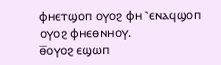ⲫⲏⲉⲧϣⲟⲡ ⲟⲩⲟϩ ⲫⲏ ⳿ⲉⲛⲁϥϣⲟⲡ ⲟⲩⲟϩ ⲫⲏⲉⲑⲛⲏⲟⲩ.
ⲑ̅ⲟⲩⲟϩ ⲉϣⲱⲡ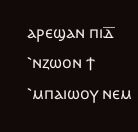ⲁⲣⲉϣⲁⲛ ⲡⲓⲇ̅ ⳿ⲛⲍⲱⲟⲛ ϯ ⳿ⲙⲡⲁⲓⲱⲟⲩ ⲛⲉⲙ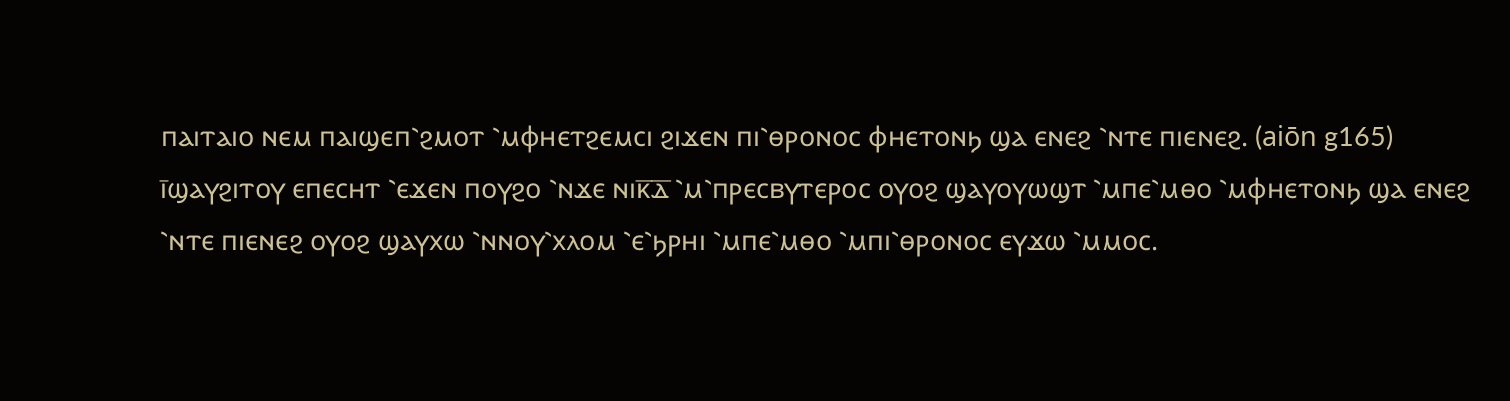ⲡⲁⲓⲧⲁⲓⲟ ⲛⲉⲙ ⲡⲁⲓϣⲉⲡ⳿ϩⲙⲟⲧ ⳿ⲙⲫⲏⲉⲧϩⲉⲙⲥⲓ ϩⲓϫⲉⲛ ⲡⲓ⳿ⲑⲣⲟⲛⲟⲥ ⲫⲏⲉⲧⲟⲛϧ ϣⲁ ⲉⲛⲉϩ ⳿ⲛⲧⲉ ⲡⲓⲉⲛⲉϩ. (aiōn g165)
ⲓ̅ϣⲁⲩϩⲓⲧⲟⲩ ⲉⲡⲉⲥⲏⲧ ⳿ⲉϫⲉⲛ ⲡⲟⲩϩⲟ ⳿ⲛϫⲉ ⲛⲓⲕ̅ⲇ̅ ⳿ⲙ⳿ⲡⲣⲉⲥⲃⲩⲧⲉⲣⲟⲥ ⲟⲩⲟϩ ϣⲁⲩⲟⲩⲱϣⲧ ⳿ⲙⲡⲉ⳿ⲙⲑⲟ ⳿ⲙⲫⲏⲉⲧⲟⲛϧ ϣⲁ ⲉⲛⲉϩ ⳿ⲛⲧⲉ ⲡⲓⲉⲛⲉϩ ⲟⲩⲟϩ ϣⲁⲩⲭⲱ ⳿ⲛⲛⲟⲩ⳿ⲭⲗⲟⲙ ⳿ⲉ⳿ϧⲣⲏⲓ ⳿ⲙⲡⲉ⳿ⲙⲑⲟ ⳿ⲙⲡⲓ⳿ⲑⲣⲟⲛⲟⲥ ⲉⲩϫⲱ ⳿ⲙⲙⲟⲥ.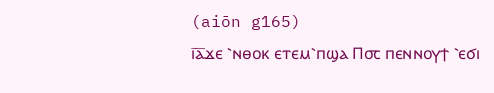(aiōn g165)
ⲓ̅ⲁ̅ϫⲉ ⳿ⲛⲑⲟⲕ ⲉⲧⲉⲙ⳿ⲡϣⲁ Ⲡ⳪ ⲡⲉⲛⲛⲟⲩϯ ⳿ⲉϭⲓ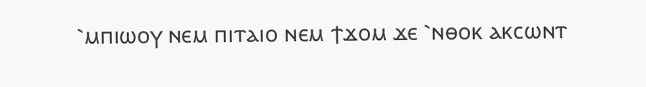⳿ⲙⲡⲓⲱⲟⲩ ⲛⲉⲙ ⲡⲓⲧⲁⲓⲟ ⲛⲉⲙ ϯϫⲟⲙ ϫⲉ ⳿ⲛⲑⲟⲕ ⲁⲕⲥⲱⲛⲧ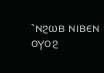⳿ⲛϩⲱⲃ ⲛⲓⲃⲉⲛ ⲟⲩⲟϩ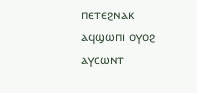ⲡⲉⲧⲉϩⲛⲁⲕ ⲁϥϣⲱⲡⲓ ⲟⲩⲟϩ ⲁⲩⲥⲱⲛⲧ